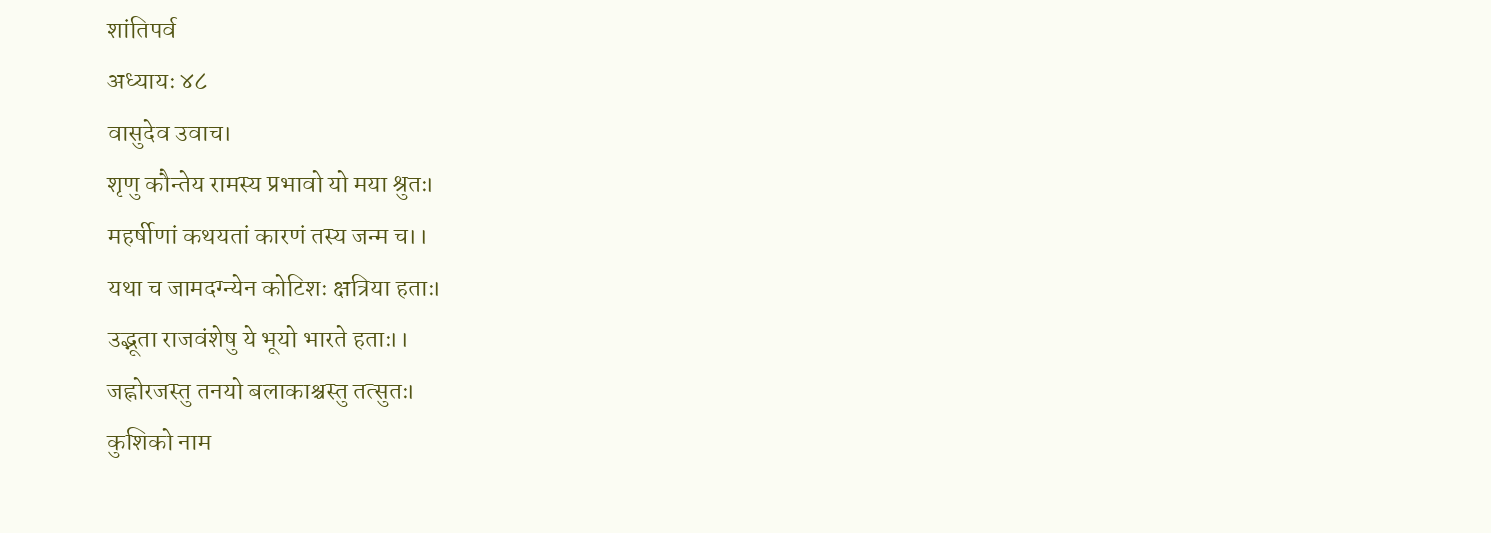शांतिपर्व
अध्यायः ४८
वासुदेव उवाच।
शृणु कौन्तेय रामस्य प्रभावो यो मया श्रुतः।
महर्षीणां कथयतां कारणं तस्य जन्म च।।
यथा च जामदग्न्येन कोटिशः क्षत्रिया हताः।
उद्भूता राजवंशेषु ये भूयो भारते हताः।।
जह्नोरजस्तु तनयो बलाकाश्चस्तु तत्सुतः।
कुशिको नाम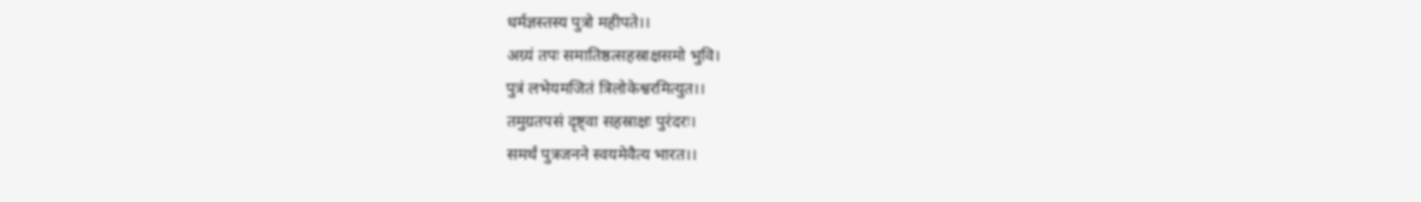धर्मज्ञस्तस्य पुत्रो महीपते।।
अग्र्यं तपः समातिष्ठत्सहस्राक्षसमो भुवि।
पुत्रं लभेयमजितं त्रिलोकेश्वरमित्युत।।
तमुग्रतपसं दृष्ट्वा सहस्राक्षः पुरंदरः।
समर्थं पुत्रजनने स्वयमेवैत्य भारत।।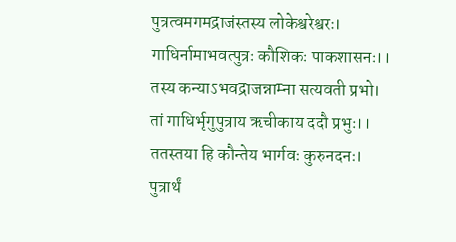पुत्रत्वमगमद्राजंस्तस्य लोकेश्वरेश्वरः।
गाधिर्नामाभवत्पुत्रः कौशिकः पाकशासनः।।
तस्य कन्याऽभवद्राजन्नाम्ना सत्यवती प्रभो।
तां गाधिर्भृगुपुत्राय ऋचीकाय ददौ प्रभुः।।
ततस्तया हि कौन्तेय भार्गवः कुरुनदनः।
पुत्रार्थं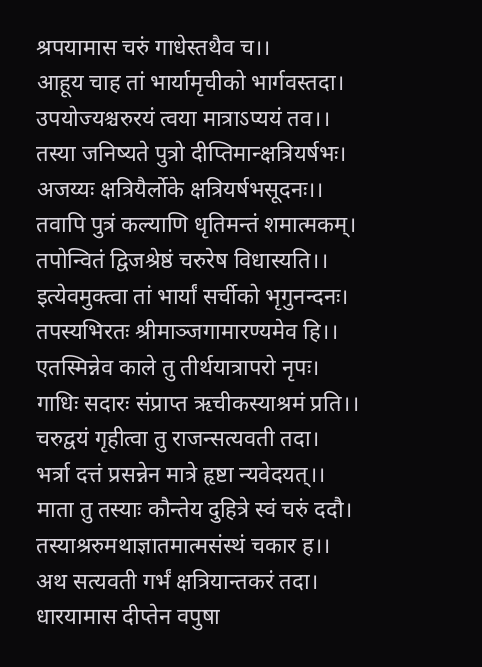श्रपयामास चरुं गाधेस्तथैव च।।
आहूय चाह तां भार्यामृचीको भार्गवस्तदा।
उपयोज्यश्चरुरयं त्वया मात्राऽप्ययं तव।।
तस्या जनिष्यते पुत्रो दीप्तिमान्क्षत्रियर्षभः।
अजय्यः क्षत्रियैर्लोके क्षत्रियर्षभसूदनः।।
तवापि पुत्रं कल्याणि धृतिमन्तं शमात्मकम्।
तपोन्वितं द्विजश्रेष्ठं चरुरेष विधास्यति।।
इत्येवमुक्त्वा तां भार्यां सर्चीको भृगुनन्दनः।
तपस्यभिरतः श्रीमाञ्जगामारण्यमेव हि।।
एतस्मिन्नेव काले तु तीर्थयात्रापरो नृपः।
गाधिः सदारः संप्राप्त ऋचीकस्याश्रमं प्रति।।
चरुद्वयं गृहीत्वा तु राजन्सत्यवती तदा।
भर्त्रा दत्तं प्रसन्नेन मात्रे हृष्टा न्यवेदयत्।।
माता तु तस्याः कौन्तेय दुहित्रे स्वं चरुं ददौ।
तस्याश्ररुमथाज्ञातमात्मसंस्थं चकार ह।।
अथ सत्यवती गर्भं क्षत्रियान्तकरं तदा।
धारयामास दीप्तेन वपुषा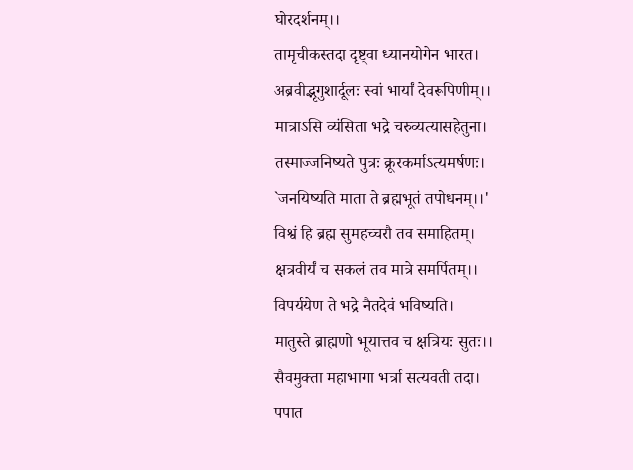घोरदर्शनम्।।
तामृचीकस्तदा दृष्ट्वा ध्यानयोगेन भारत।
अब्रवीद्भृगुशार्दूलः स्वां भार्यां देवरूपिणीम्।।
मात्राऽसि व्यंसिता भद्रे चरुव्यत्यासहेतुना।
तस्माज्जनिष्यते पुत्रः क्रूरकर्माऽत्यमर्षणः।
`जनयिष्यति माता ते ब्रह्मभूतं तपोधनम्।।'
विश्वं हि ब्रह्म सुमहच्चरौ तव समाहितम्।
क्षत्रवीर्यं च सकलं तव मात्रे समर्पितम्।।
विपर्ययेण ते भद्रे नैतदेवं भविष्यति।
मातुस्ते ब्राह्मणो भूयात्तव च क्षत्रियः सुतः।।
सैवमुक्ता महाभागा भर्त्रा सत्यवती तदा।
पपात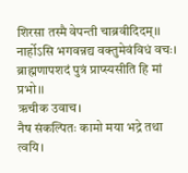शिरसा तस्मै वेपन्ती चाब्रवीदिदम्।।
नार्होऽसि भगवन्नद्य वक्तुमेवंविधं वचः।
ब्राह्मणापशदं पुत्रं प्राप्स्यसीति हि मां प्रभो।।
ऋचीक उवाच।
नैष संकल्पितः कामो मया भद्रे तथा त्वयि।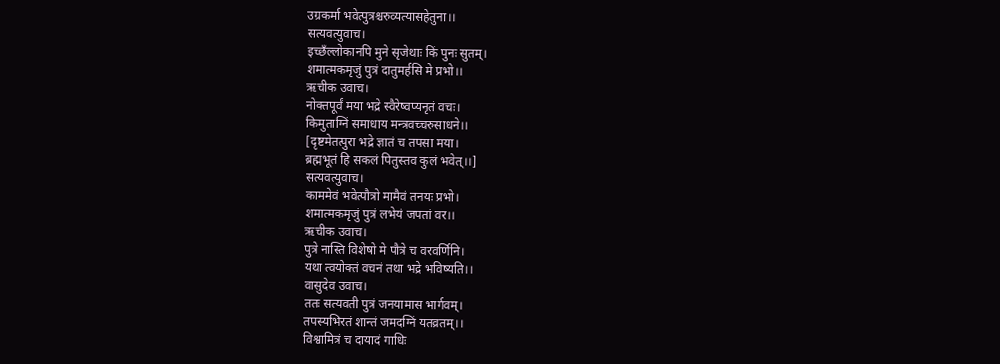उग्रकर्मा भवेत्पुत्रश्चरुव्यत्यासहेतुना।।
सत्यवत्युवाच।
इच्छँल्लोकानपि मुने सृजेथाः किं पुनः सुतम्।
शमात्मकमृजुं पुत्रं दातुमर्हसि मे प्रभो।।
ऋचीक उवाच।
नोक्तपूर्वं मया भद्रे स्वैरेष्वप्यनृतं वचः।
किमुताग्निं समाधाय मन्त्रवच्चरुसाधने।।
[दृष्टमेतत्पुरा भद्रे ज्ञातं च तपसा मया।
ब्रह्मभूतं हि सकलं पितुस्तव कुलं भवेत्।।]
सत्यवत्युवाच।
काममेवं भवेत्पौत्रो मामैवं तनयः प्रभो।
शमात्मकमृजुं पुत्रं लभेयं जपतां वर।।
ऋचीक उवाच।
पुत्रे नास्ति विशेषो मे पौत्रे च वरवर्णिनि।
यथा त्वयोक्तं वचनं तथा भद्रे भविष्यति।।
वासुदेव उवाच।
ततः सत्यवती पुत्रं जनयामास भार्गवम्।
तपस्यभिरतं शान्तं जमदग्निं यतव्रतम्।।
विश्वामित्रं च दायादं गाधिः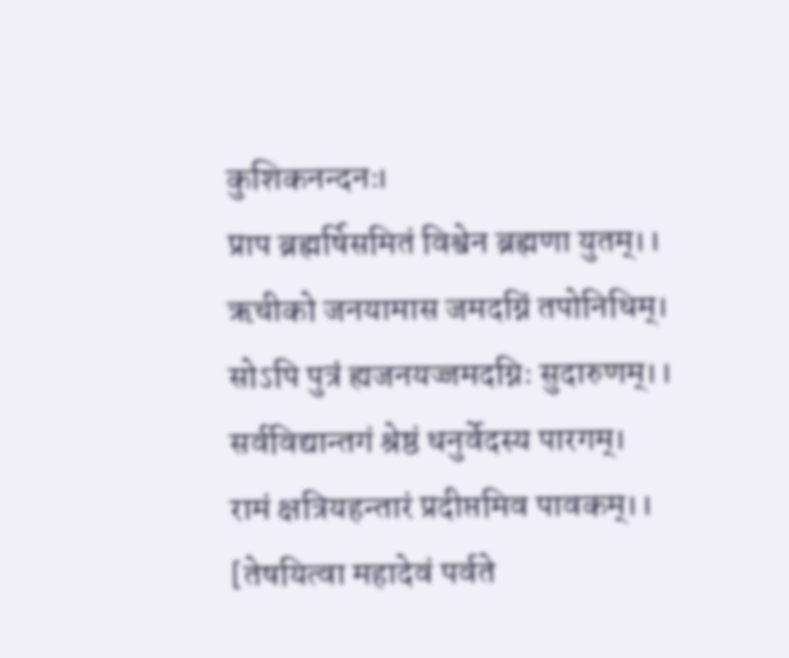कुशिकनन्दनः।
प्राप ब्रह्मर्षिसमितं विश्वेन ब्रह्मणा युतम्।।
ऋचीको जनयामास जमदग्निं तपोनिधिम्।
सोऽपि पुत्रं ह्यजनयज्जमदग्निः सुदारुणम्।।
सर्वविद्यान्तगं श्रेष्ठं धनुर्वेदस्य पारगम्।
रामं क्षत्रियहन्तारं प्रदीप्तमिव पावकम्।।
[तेषयित्वा महादेवं पर्वते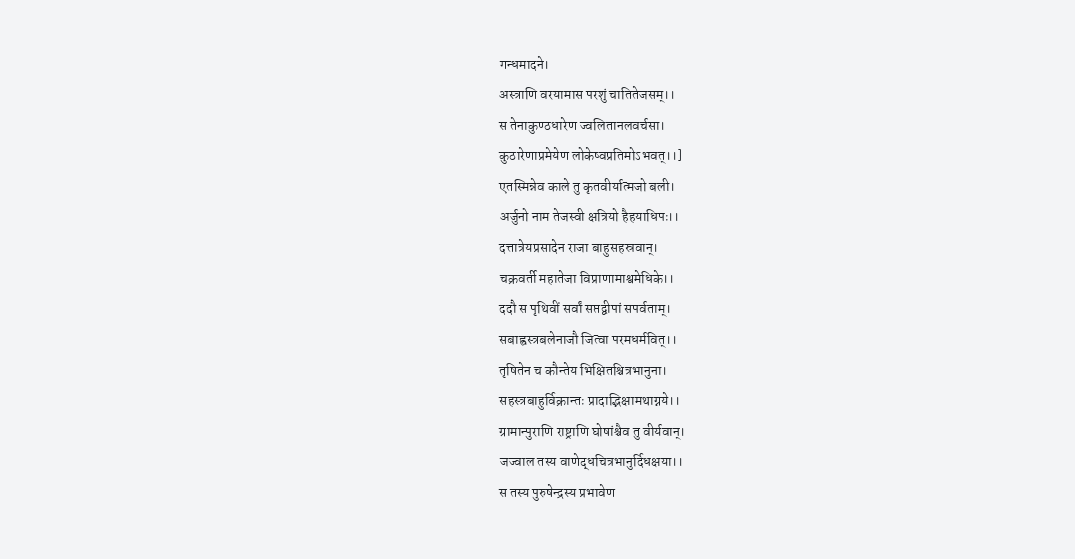गन्धमादने।
अस्त्राणि वरयामास परशुं चातितेजसम्।।
स तेनाकुण्ठधारेण ज्वलितानलवर्चसा।
कुठारेणाप्रमेयेण लोकेष्वप्रतिमोऽभवत्।।]
एतस्मिन्नेव काले तु कृतवीर्यात्मजो बली।
अर्जुनो नाम तेजस्वी क्षत्रियो हैहयाधिपः।।
दत्तात्रेयप्रसादेन राजा बाहुसहस्रवान्।
चक्रवर्ती महातेजा विप्राणामाश्वमेधिके।।
ददौ स पृथिवीं सर्वां सप्तद्वीपां सपर्वताम्।
सबाह्वस्त्रबलेनाजौ जित्वा परमधर्मवित्।।
तृषितेन च कौन्तेय भिक्षितश्चित्रभानुना।
सहस्त्रबाहुर्विक्रान्तः प्रादाद्भिक्षामथाग्नये।।
ग्रामान्पुराणि राष्ट्राणि घोषांश्चैव तु वीर्यवान्।
जज्वाल तस्य वाणेद्धचित्रभानुर्दिधक्षया।।
स तस्य पुरुषेन्द्रस्य प्रभावेण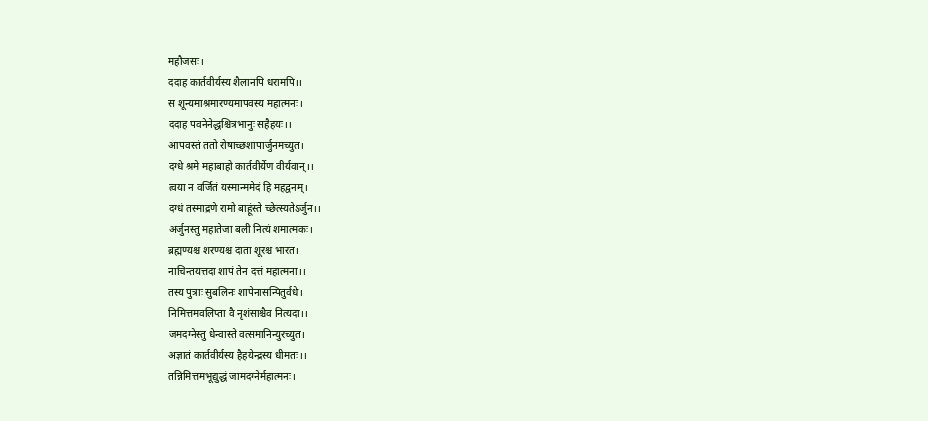महौजसः।
ददाह कार्तवीर्यस्य शैलानपि धरामपि।।
स शून्यमाश्रमारण्यमापवस्य महात्मनः।
ददाह पवनेनेद्धश्चित्रभानुः सहैहयः।।
आपवस्तं ततो रोषाच्छशापार्जुनमच्युत।
दग्धे श्रमे महाबाहो कार्तवीर्येण वीर्यवान्।।
त्वया न वर्जितं यस्मान्ममेदं हि महद्वनम्।
दग्धं तस्माद्रणे रामो बाहूंस्ते च्छेत्स्यतेऽर्जुन।।
अर्जुनस्तु महातेजा बली नित्यं शमात्मकः।
ब्रह्मण्यश्च शरण्यश्च दाता शूरश्च भारत।
नाचिन्तयत्तदा शापं तेन दत्तं महात्मना।।
तस्य पुत्राः सुबलिनः शापेनासन्पितुर्वधे।
निमित्तमवलिप्ता वै नृशंसाश्चैव नित्यदा।।
जमदग्नेस्तु धेन्वास्ते वत्समानिन्युरच्युत।
अज्ञातं कार्तवीर्यस्य हैहयेन्द्रस्य धीमतः।।
तन्निमित्तमभूद्युद्धं जामदग्नेर्महात्मनः।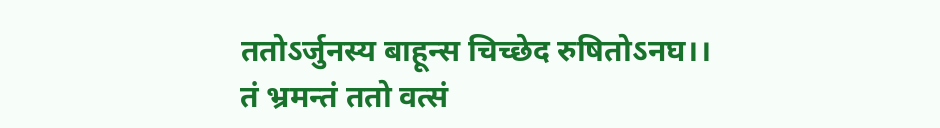ततोऽर्जुनस्य बाहून्स चिच्छेद रुषितोऽनघ।।
तं भ्रमन्तं ततो वत्सं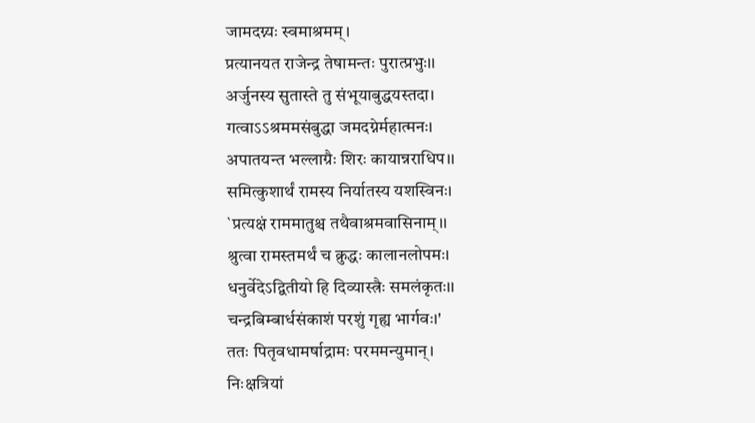जामदग्न्यः स्वमाश्रमम्।
प्रत्यानयत राजेन्द्र तेषामन्तः पुरात्प्रभुः।।
अर्जुनस्य सुतास्ते तु संभूयाबुद्धयस्तदा।
गत्वाऽऽश्रममसंबुद्धा जमदग्नेर्महात्मनः।
अपातयन्त भल्लाग्रैः शिरः कायान्नराधिप।।
समित्कुशार्थं रामस्य निर्यातस्य यशस्विनः।
`प्रत्यक्षं राममातुश्च तथैवाश्रमवासिनाम्।।
श्रुत्वा रामस्तमर्थं च क्रुद्धः कालानलोपमः।
धनुर्वेदेऽद्वितीयो हि दिव्यास्त्रैः समलंकृतः।।
चन्द्रबिम्बार्धसंकाशं परशुं गृह्य भार्गवः।'
ततः पितृवधामर्षाद्रामः परममन्युमान्।
निःक्षत्रियां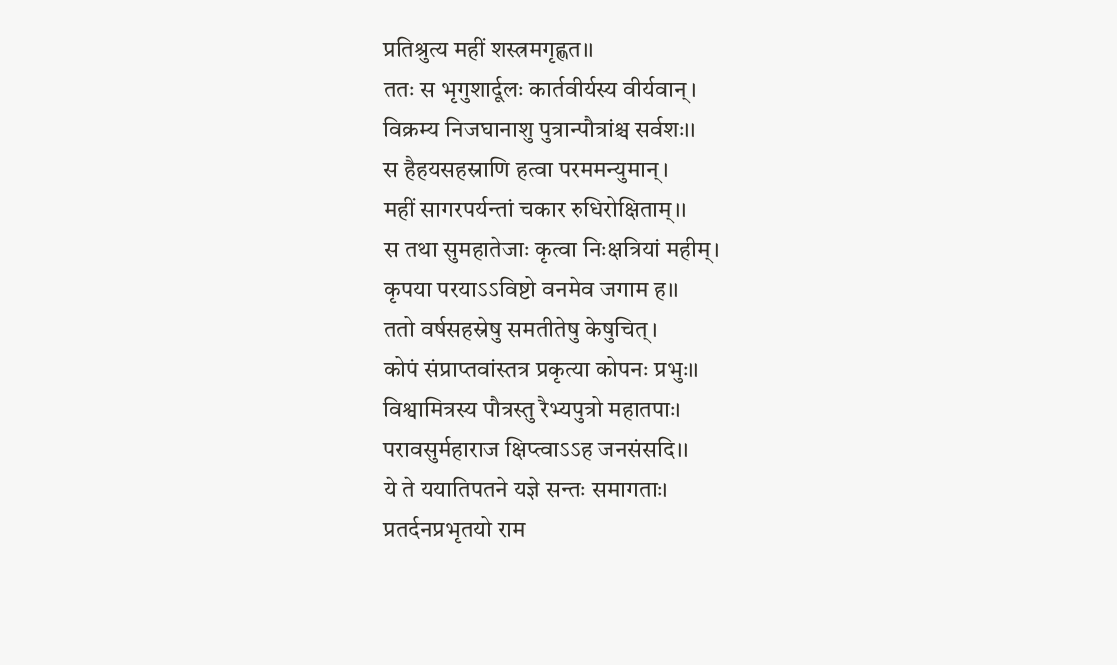प्रतिश्रुत्य महीं शस्त्रमगृह्णत।।
ततः स भृगुशार्दूलः कार्तवीर्यस्य वीर्यवान्।
विक्रम्य निजघानाशु पुत्रान्पौत्रांश्च सर्वशः।।
स हैहयसहस्राणि हत्वा परममन्युमान्।
महीं सागरपर्यन्तां चकार रुधिरोक्षिताम्।।
स तथा सुमहातेजाः कृत्वा निःक्षत्रियां महीम्।
कृपया परयाऽऽविष्टो वनमेव जगाम ह।।
ततो वर्षसहस्रेषु समतीतेषु केषुचित्।
कोपं संप्राप्तवांस्तत्र प्रकृत्या कोपनः प्रभुः।।
विश्वामित्रस्य पौत्रस्तु रैभ्यपुत्रो महातपाः।
परावसुर्महाराज क्षिप्त्वाऽऽह जनसंसदि।।
ये ते ययातिपतने यज्ञे सन्तः समागताः।
प्रतर्दनप्रभृतयो राम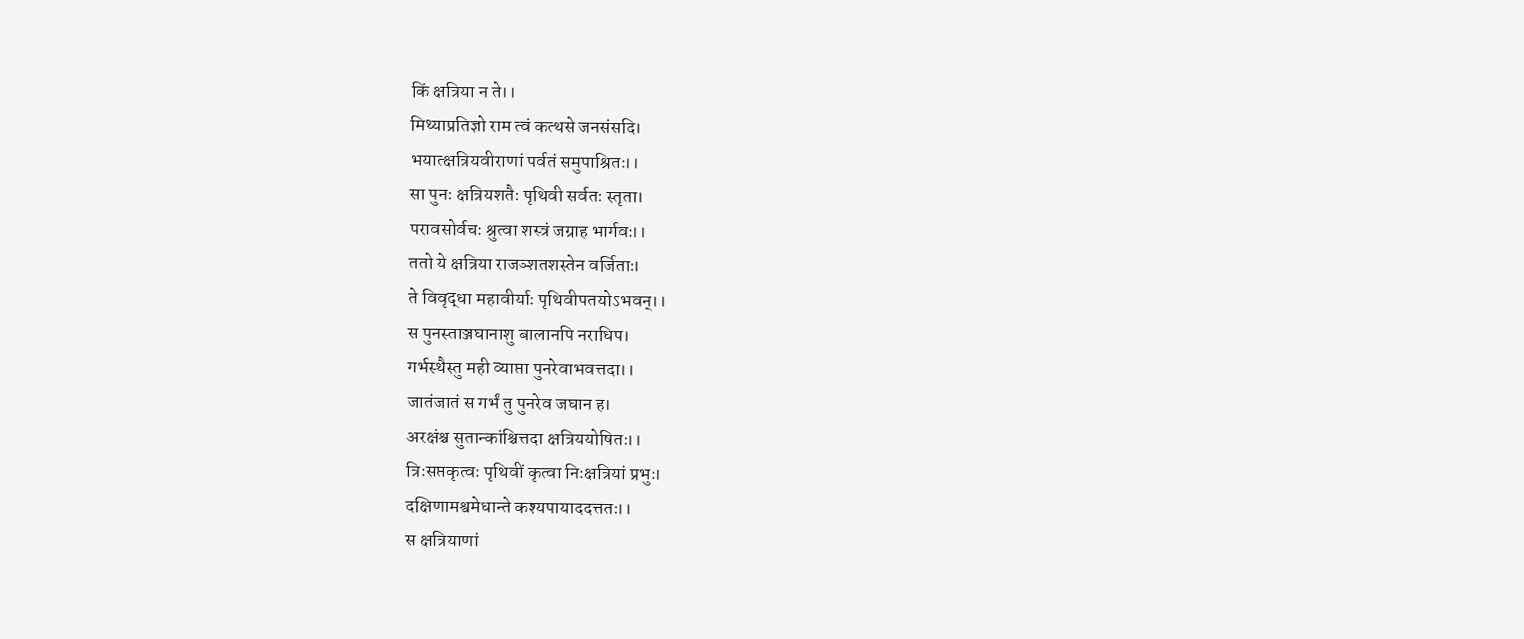किं क्षत्रिया न ते।।
मिथ्याप्रतिज्ञो राम त्वं कत्थसे जनसंसदि।
भयात्क्षत्रियवीराणां पर्वतं समुपाश्रितः।।
सा पुनः क्षत्रियशतैः पृथिवी सर्वतः स्तृता।
परावसोर्वचः श्रुत्वा शस्त्रं जग्राह भार्गवः।।
ततो ये क्षत्रिया राजञ्शतशस्तेन वर्जिताः।
ते विवृद्धा महावीर्याः पृथिवीपतयोऽभवन्।।
स पुनस्ताञ्जघानाशु बालानपि नराधिप।
गर्भस्थैस्तु मही व्याप्ता पुनरेवाभवत्तदा।।
जातंजातं स गर्भं तु पुनरेव जघान ह।
अरक्षंश्च सुतान्कांश्चित्तदा क्षत्रिययोषितः।।
त्रिःसप्तकृत्वः पृथिवीं कृत्वा निःक्षत्रियां प्रभुः।
दक्षिणामश्वमेधान्ते कश्यपायाददत्ततः।।
स क्षत्रियाणां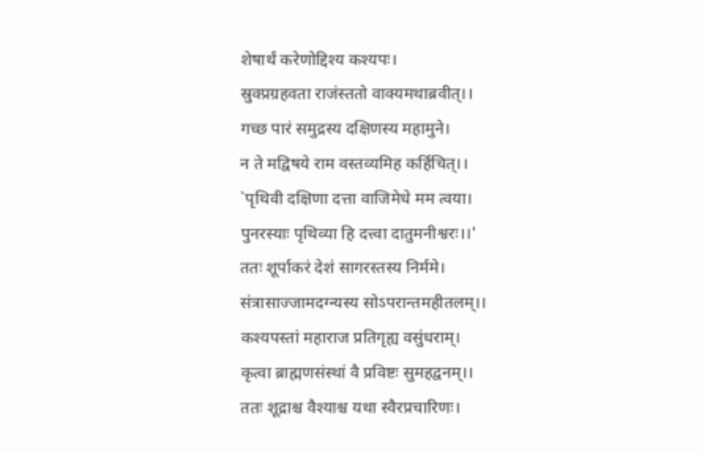शेषार्थं करेणोद्दिश्य कश्यपः।
स्रुक्प्रग्रहवता राजंस्ततो वाक्यमथाब्रवीत्।।
गच्छ पारं समुद्रस्य दक्षिणस्य महामुने।
न ते मद्विषये राम वस्तव्यमिह कर्हिचित्।।
`पृथिवी दक्षिणा दत्ता वाजिमेधे मम त्वया।
पुनरस्याः पृथिव्या हि दत्त्वा दातुमनीश्वरः।।'
ततः शूर्पाकरं देशं सागरस्तस्य निर्ममे।
संत्रासाज्जामदग्न्यस्य सोऽपरान्तमहीतलम्।।
कश्यपस्तां महाराज प्रतिगृह्य वसुंधराम्।
कृत्वा ब्राह्मणसंस्थां वै प्रविष्टः सुमहद्वनम्।।
ततः शूद्राश्च वैश्याश्च यथा स्वैरप्रचारिणः।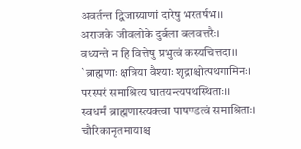अवर्तन्त द्विजाग्र्याणां दारेषु भरतर्षभ।।
अराजके जीवलोके दुर्बला बलवत्तरैः।
वध्यन्ते न हि वित्तेषु प्रभुत्वं कस्यचित्तदा।।
`ब्राह्मणाः क्षत्रिया वैश्याः शृद्राश्चोत्पथगामिनः।
परस्परं समाश्रित्य घातयन्त्यपथस्थिताः।।
स्वधर्मं ब्राह्मणास्त्यक्त्वा पाषण्डत्वं समाश्रिताः।
चौरिकानृतमायाश्च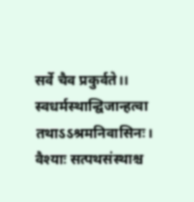सर्वे चैव प्रकुर्वते।।
स्वधर्मस्थान्द्विजान्हत्वा तथाऽऽश्रमनिवासिनः।
वैश्याः सत्पथसंस्थाश्च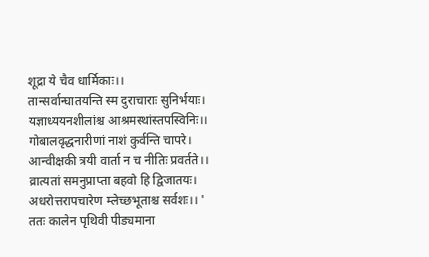शूद्रा ये चैव धार्मिकाः।।
तान्सर्वान्घातयन्ति स्म दुराचाराः सुनिर्भयाः।
यज्ञाध्ययनशीलांश्च आश्रमस्थांस्तपस्विनिः।।
गोबालवृद्धनारीणां नाशं कुर्वन्ति चापरे।
आन्वीक्षकी त्रयी वार्ता न च नीतिः प्रवर्तते।।
व्रात्यतां समनुप्राप्ता बहवो हि द्विजातयः।
अधरोत्तरापचारेण म्लेच्छभूताश्च सर्वशः।। '
ततः कालेन पृथिवी पीड्यमाना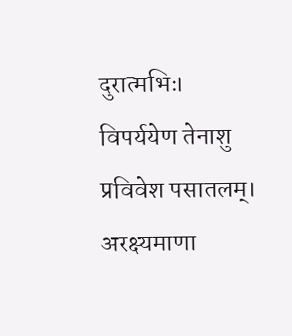दुरात्मभिः।
विपर्ययेण तेनाशु प्रविवेश पसातलम्।
अरक्ष्यमाणा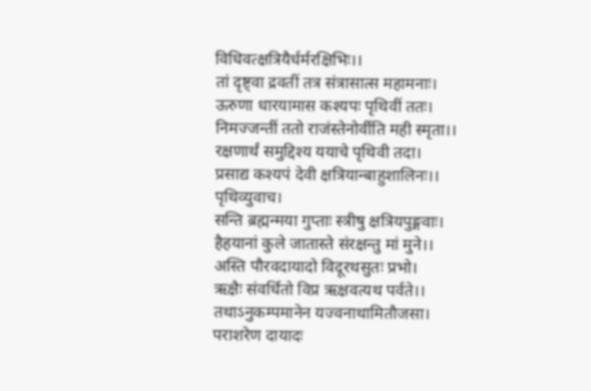विधिवत्क्षत्रियैर्धर्मरक्षिभिः।।
तां दृष्ट्वा द्रवतीं तत्र संत्रासात्स महामनाः।
ऊरुणा धारयामास कश्यपः पृथिवीं ततः।
निमज्जन्तीं ततो राजंस्तेनोर्वीति मही स्मृता।।
रक्षणार्थं समुद्दिश्य ययाचे पृथिवी तदा।
प्रसाद्य कश्यपं देवी क्षत्रियान्बाहुशालिनः।।
पृथिव्युवाच।
सन्ति ब्रह्मन्मया गुप्ताः स्त्रीषु क्षत्रियपुङ्गवाः।
हैहयानां कुले जातास्ते संरक्षन्तु मां मुने।।
अस्ति पौरवदायादो विदूरथसुतः प्रभो।
ऋक्षैः संवर्धितो विप्र ऋक्षवत्यथ पर्वते।।
तथाऽनुकम्पमानेन यज्वनाथामितौजसा।
पराशरेण दायादः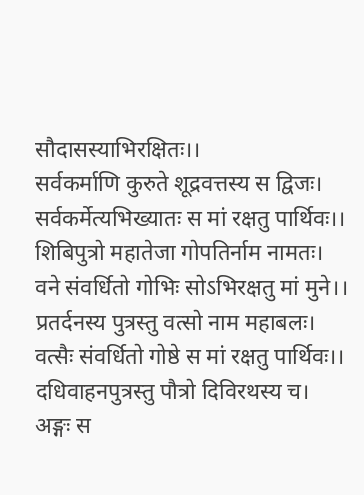सौदासस्याभिरक्षितः।।
सर्वकर्माणि कुरुते शूद्रवत्तस्य स द्विजः।
सर्वकर्मेत्यभिख्यातः स मां रक्षतु पार्थिवः।।
शिबिपुत्रो महातेजा गोपतिर्नाम नामतः।
वने संवर्धितो गोभिः सोऽभिरक्षतु मां मुने।।
प्रतर्दनस्य पुत्रस्तु वत्सो नाम महाबलः।
वत्सैः संवर्धितो गोष्ठे स मां रक्षतु पार्थिवः।।
दधिवाहनपुत्रस्तु पौत्रो दिविरथस्य च।
अङ्गः स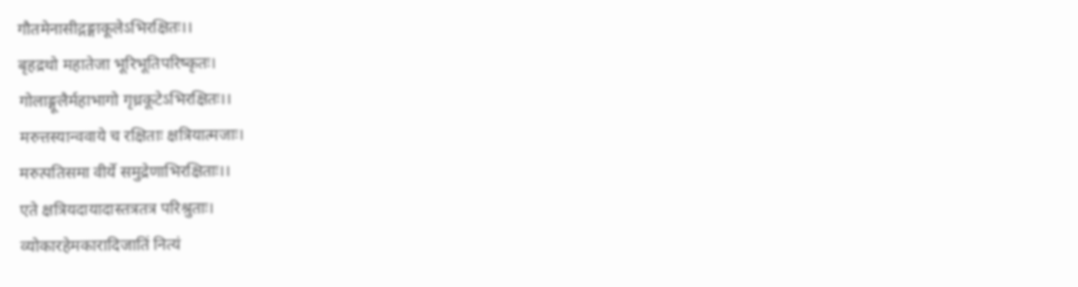गौतमेनासीद्गङ्गाकूलेऽभिरक्षितः।।
बृहद्रथो महातेजा भूरिभूतिपरिष्कृतः।
गोलाङ्गूलैर्महाभागो गृध्रकूटेऽभिरक्षितः।।
मरुत्तस्यान्ववाये च रक्षिताः क्षत्रियात्मजाः।
मरुत्पतिसमा वीर्ये समुद्रेणाभिरक्षिताः।।
एते क्षत्रियदायादास्तत्रतत्र परिश्रुताः।
व्योकारहेमकारादिजातिं नित्यं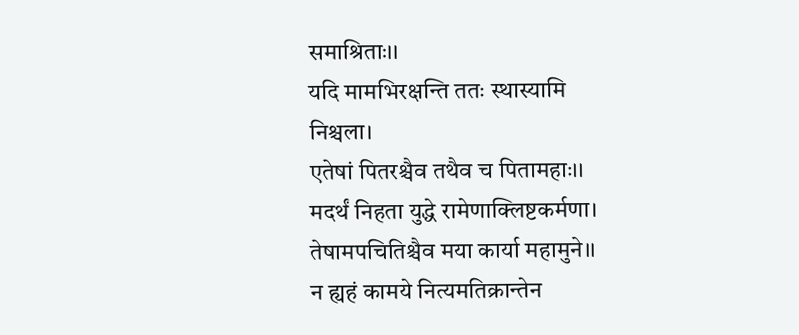समाश्रिताः।।
यदि मामभिरक्षन्ति ततः स्थास्यामि निश्चला।
एतेषां पितरश्चैव तथैव च पितामहाः।।
मदर्थं निहता युद्धे रामेणाक्लिष्टकर्मणा।
तेषामपचितिश्चैव मया कार्या महामुने।।
न ह्यहं कामये नित्यमतिक्रान्तेन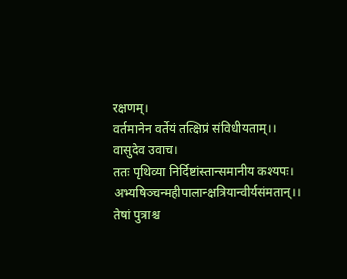रक्षणम्।
वर्तमानेन वर्तेयं तत्क्षिप्रं संविधीयताम्।।
वासुदेव उवाच।
ततः पृथिव्या निर्दिष्टांस्तान्समानीय कश्यपः।
अभ्यषिञ्चन्महीपालान्क्षत्रियान्वीर्यसंमतान्।।
तेषां पुत्राश्च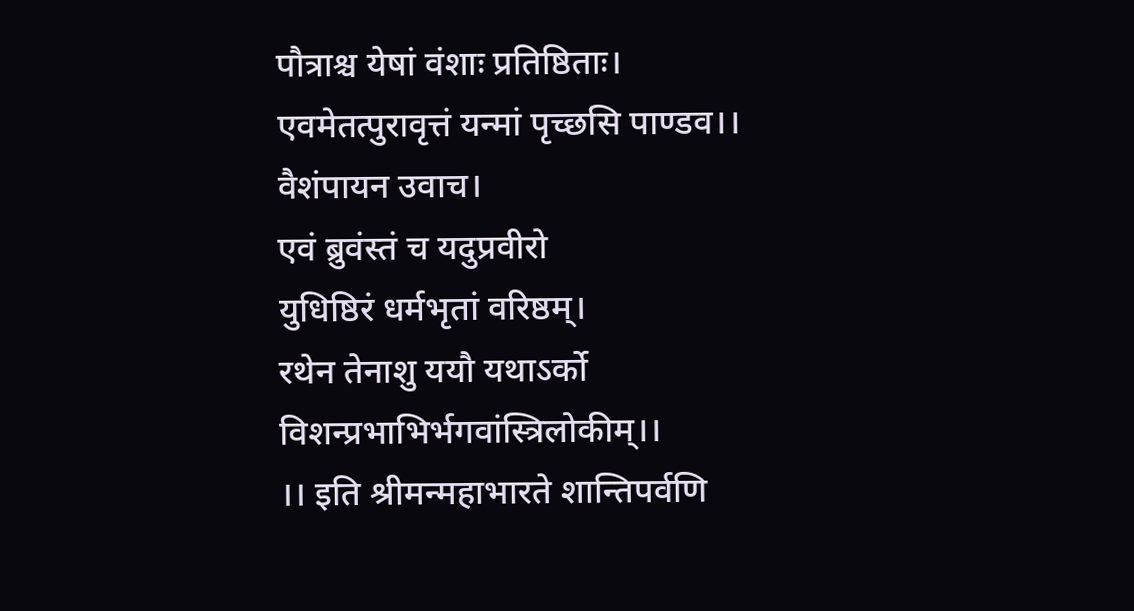पौत्राश्च येषां वंशाः प्रतिष्ठिताः।
एवमेतत्पुरावृत्तं यन्मां पृच्छसि पाण्डव।।
वैशंपायन उवाच।
एवं ब्रुवंस्तं च यदुप्रवीरो
युधिष्ठिरं धर्मभृतां वरिष्ठम्।
रथेन तेनाशु ययौ यथाऽर्को
विशन्प्रभाभिर्भगवांस्त्रिलोकीम्।।
।। इति श्रीमन्महाभारते शान्तिपर्वणि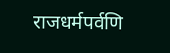राजधर्मपर्वणि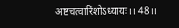अष्टचत्वारिंशोऽध्यायः।। 48।।